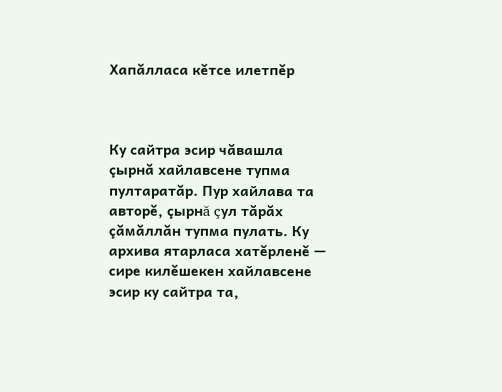Хапăлласа кĕтсе илетпĕр



Ку сайтра эсир чăвашла çырнă хайлавсене тупма пултаратăр. Пур хайлава та авторĕ, çырнă çул тăрăх çăмăллăн тупма пулать. Ку архива ятарласа хатĕрленĕ — сире килĕшекен хайлавсене эсир ку сайтра та,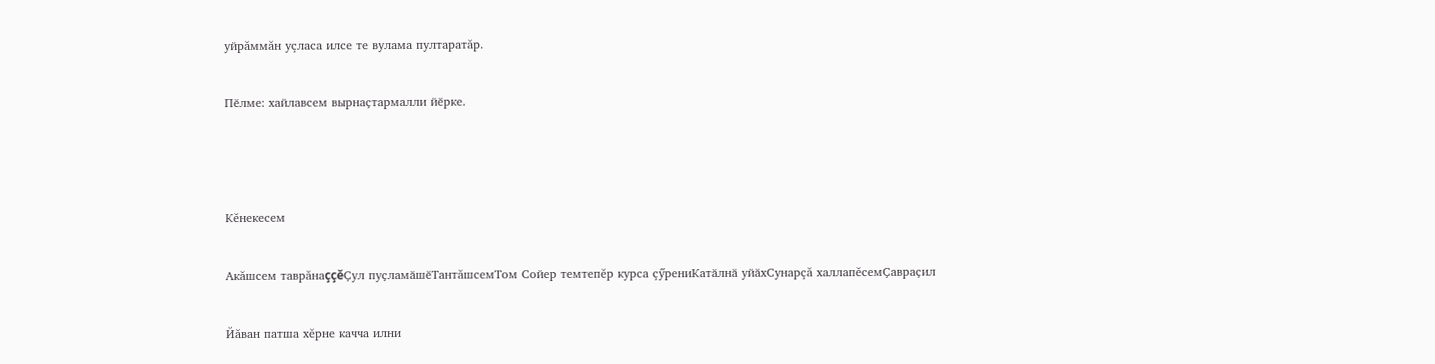уйрăммăн уçласа илсе те вулама пултаратăр.

Пӗлме: хайлавсем вырнаҫтармалли йӗрке.



Кĕнекесем

Акăшсем таврăнаççĕҪул пуҫламӑшӗТантăшсемТом Сойер темтепĕр курса çӳрениКатӑлнӑ уйӑхСунарçă халлапĕсемҪавраҫил

Йăван патша хĕрне качча илни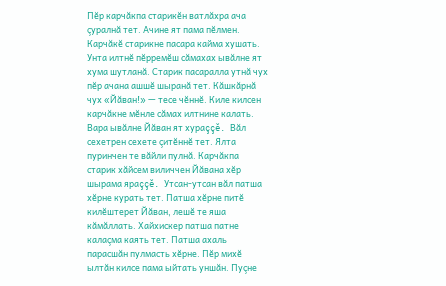Пĕр карчăкпа старикĕн ватлăхра ача çуралнă тет. Ачине ят пама пĕлмен. Карчăкĕ старикне пасара кайма хушать. Унта илтнĕ пĕрремĕш сăмахах ывăлне ят хума шутланă. Старик пасаралла утнă чух пĕр ачана ашшĕ шыранă тет. Кăшкăрнă чух «Йăван!» — тесе чĕннĕ. Киле килсен карчăкне мĕнле сăмах илтнине калать. Вара ывăлне Йăван ят хураççĕ. Вăл сехетрен сехете çитĕннĕ тет. Ялта пуринчен те вăйли пулнă. Карчăкпа старик хăйсем виличчен Йăвана хĕр шырама яраççĕ. Утсан-утсан вăл патша хĕрне курать тет. Патша хĕрне питĕ килĕштерет Йăван, лешĕ те яша кăмăллать. Хайхискер патша патне калаçма каять тет. Патша ахаль парасшăн пулмасть хĕрне. Пĕр михĕ ылтăн килсе пама ыйтать уншăн. Пуçне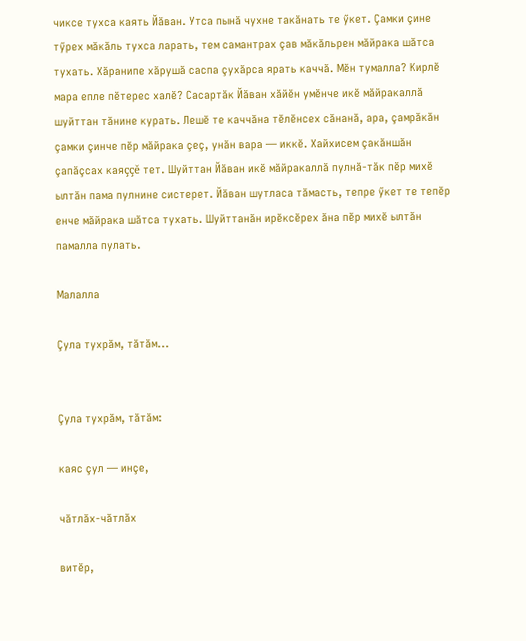чиксе тухса каять Йăван. Утса пынă чухне такăнать те ӳкет. Çамки çине тӳрех мăкăль тухса ларать, тем самантрах çав мăкăльрен мăйрака шăтса тухать. Хăранипе хăрушă саспа çухăрса ярать каччă. Мĕн тумалла? Кирлĕ мара епле пĕтерес халĕ? Сасартăк Йăван хăйĕн умĕнче икĕ мăйракаллă шуйттан тăнине курать. Лешĕ те каччăна тĕлĕнсех сăнанă, ара, çамрăкăн çамки çинче пĕр мăйрака çеç, унăн вара — иккĕ. Хайхисем çакăншăн çапăçсах каяççĕ тет. Шуйттан Йăван икĕ мăйракаллă пулнă-тăк пĕр михĕ ылтăн пама пулнине систерет. Йăван шутласа тăмасть, тепре ӳкет те тепĕр енче мăйрака шăтса тухать. Шуйттанăн ирĕксĕрех ăна пĕр михĕ ылтăн памалла пулать.

Малалла

Çула тухрăм, тăтăм...


Çула тухрăм, тăтăм:

каяс çул — инçе,

чăтлăх-чăтлăх

витĕр,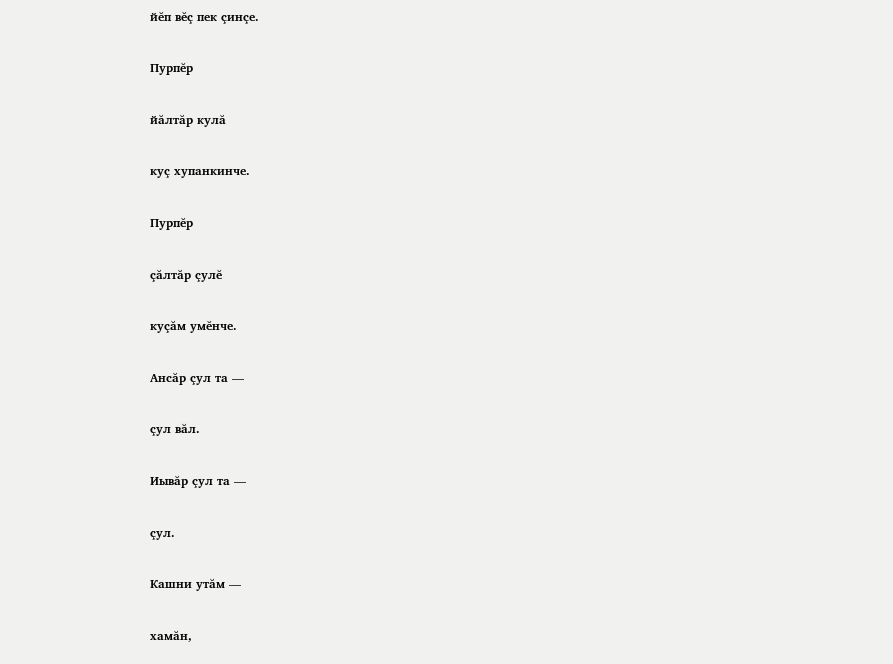йĕп вĕç пек çинçе.

Пурпĕр

йăлтăр кулă

куç хупанкинче.

Пурпĕр

çăлтăр çулĕ

куçăм умĕнче.

Ансăр çул та —

çул вăл.

Иывăр çул та —

çул.

Кашни утăм —

хамăн,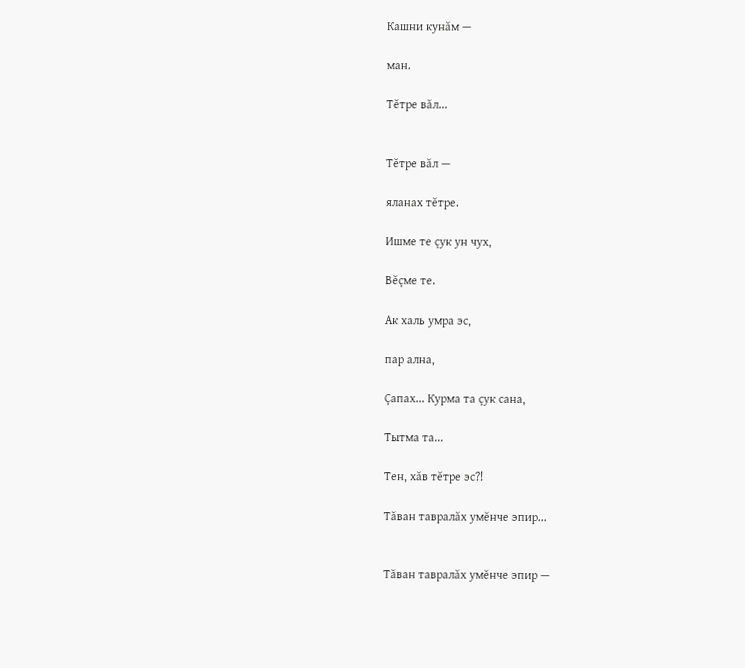Кашни кунăм —

ман.

Тĕтре вăл...


Тĕтре вăл —

яланах тĕтре.

Ишме те çук ун чух,

Вĕçме те.

Ак халь умра эс,

пар ална,

Çапах... Курма та çук сана,

Тытма та...

Тен, хăв тĕтре эс?!

Тăван тавралăх умĕнче эпир...


Тăван тавралăх умĕнче эпир —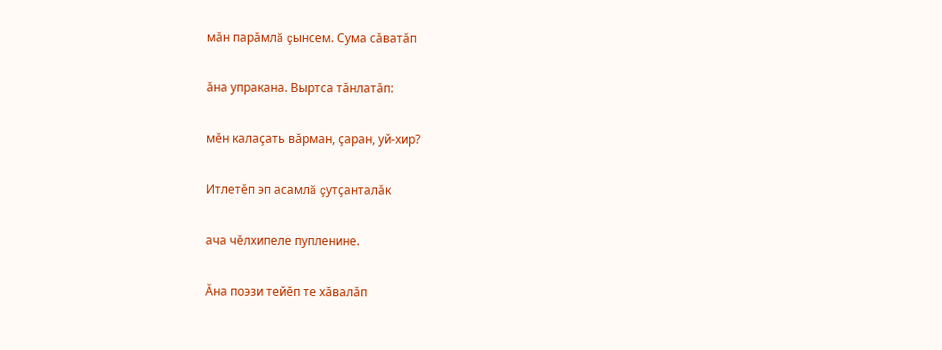мăн парăмлă çынсем. Сума сăватăп

ăна упракана. Выртса тăнлатăп:

мĕн калаçать вăрман, çаран, уй-хир?

Итлетĕп эп асамлă çутçанталăк

ача чĕлхипеле пупленине.

Ăна поэзи тейĕп те хăвалăп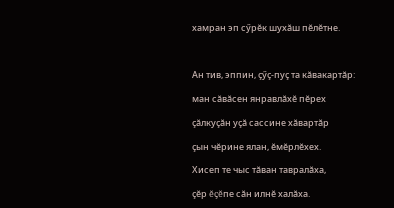хамран эп сӳрĕк шухăш пĕлĕтне.



Ан тив, эппин, çӳç-пуç та кăвакартăр:

ман сăвăсен янравлăхĕ пĕрех

çăлкуçăн уçă сассине хăвартăр

çын чĕрине ялан, ĕмĕрлĕхех.

Хисеп те чыс тăван тавралăха,

çĕр ĕçĕпе сăн илнĕ халăха.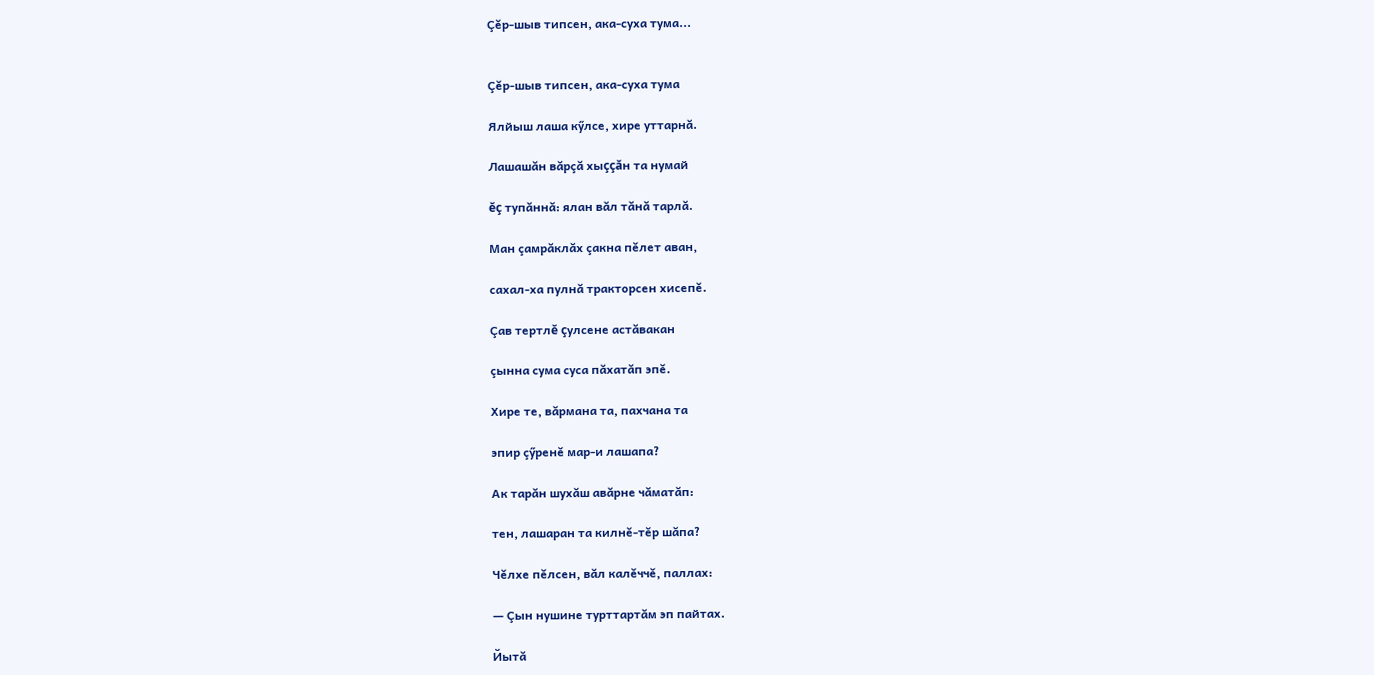Çĕр-шыв типсен, ака-суха тума...


Çĕр-шыв типсен, ака-суха тума

Ялйыш лаша кӳлсе, хире уттарнă.

Лашашăн вăрçă хыççăн та нумай

ĕç тупăннă: ялан вăл тăнă тарлă.

Ман çамрăклăх çакна пĕлет аван,

сахал-ха пулнă тракторсен хисепĕ.

Çав тертлĕ çулсене астăвакан

çынна сума суса пăхатăп эпĕ.

Хире те, вăрмана та, пахчана та

эпир çӳренĕ мар-и лашапа?

Ак тарăн шухăш авăрне чăматăп:

тен, лашаран та килнĕ-тĕр шăпа?

Чĕлхе пĕлсен, вăл калĕччĕ, паллах:

— Çын нушине турттартăм эп пайтах.

Йытă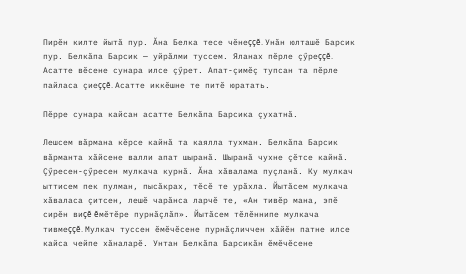Пирĕн килте йытă пур. Ăна Белка тесе чĕнеççĕ. Унăн юлташĕ Барсик пур. Белкăпа Барсик — уйрăлми туссем. Яланах пĕрле çӳреççĕ. Асатте вĕсене сунара илсе çӳрет. Апат-çимĕç тупсан та пĕрле пайласа çиеççĕ. Асатте иккĕшне те питĕ юратать.

Пĕрре сунара кайсан асатте Белкăпа Барсика çухатнă.

Лешсем вăрмана кĕрсе кайнă та каялла тухман. Белкăпа Барсик вăрманта хăйсене валли апат шыранă. Шыранă чухне çĕтсе кайнă. Çӳресен-çӳресен мулкача курнă. Ăна хăвалама пуçланă. Ку мулкач ыттисем пек пулман, пысăкрах, тĕсĕ те урăхла. Йытăсем мулкача хăваласа çитсен, лешĕ чарăнса ларчĕ те, «Ан тивĕр мана, эпĕ сирĕн виçĕ ĕмĕтĕре пурнăçлăп». Йытăсем тĕлĕннипе мулкача тивмеççĕ. Мулкач туссен ĕмĕчĕсене пурнăçличчен хăйĕн патне илсе кайса чейпе хăналарĕ. Унтан Белкăпа Барсикăн ĕмĕчĕсене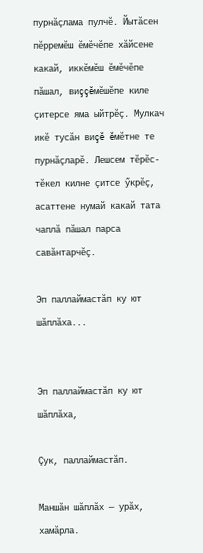пурнăçлама пулчĕ. Йытăсен пĕрремĕш ĕмĕчĕпе хăйсене какай, иккĕмĕш ĕмĕчĕпе пăшал, виççĕмĕшĕпе киле çитерсе яма ыйтрĕç. Мулкач икĕ тусăн виçĕ ĕмĕтне те пурнăçларĕ. Лешсем тĕрĕс-тĕкел килне çитсе ӳкрĕç, асаттене нумай какай тата чаплă пăшал парса савăнтарчĕç.

Эп паллаймастăп ку ют шăплăха...


Эп паллаймастăп ку ют шăплăха,

Çук, паллаймастăп.

Маншăн шăплăх — урăх, хамăрла.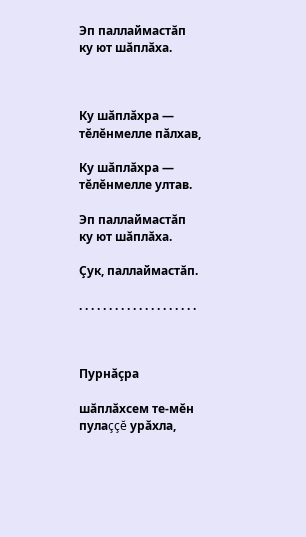Эп паллаймастăп ку ют шăплăха.



Ку шăплăхра — тĕлĕнмелле пăлхав,

Ку шăплăхра — тĕлĕнмелле ултав.

Эп паллаймастăп ку ют шăплăха.

Çук, паллаймастăп.

. . . . . . . . . . . . . . . . . . . .



Пурнăçра

шăплăхсем те-мĕн пулаççĕ урăхла,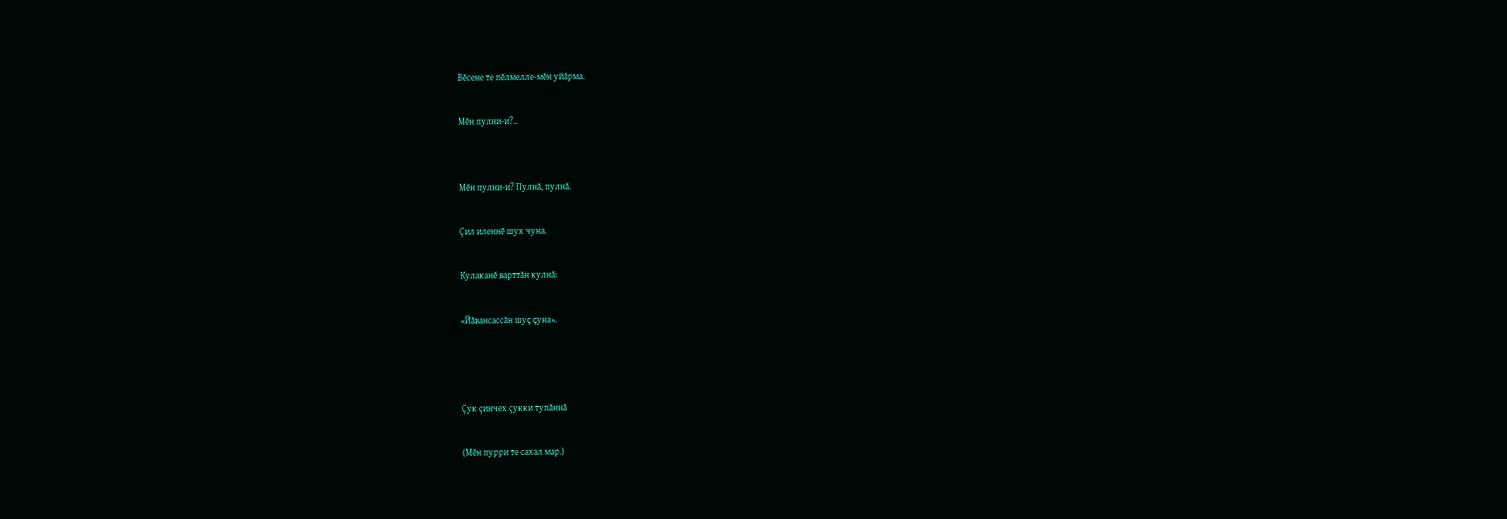Вĕсене те пĕлмелле-мĕн уйăрма.

Мĕн пулни-и?..


Мĕн пулни-и? Пулнă, пулнă.

Çил иленнĕ шух чуна.

Кулаканĕ варттăн кулнă:

«Йăвансассăн шуç çуна».



Çук çинчех çукки тупăннă

(Мĕн пурри те сахал мар.)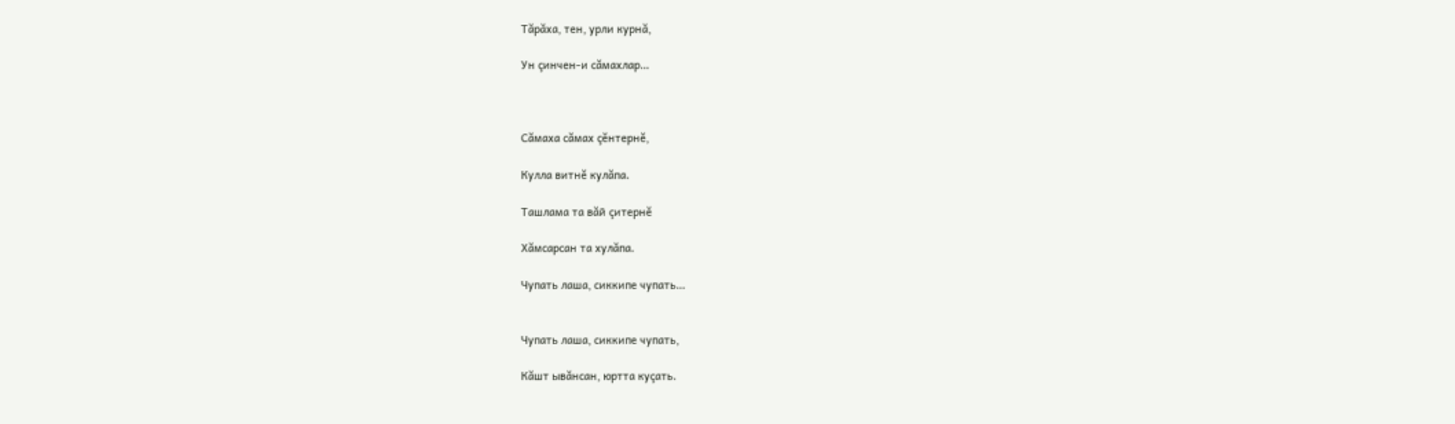Тăрăха, тен, урли курнă,

Ун çинчен-и сăмахлар...



Сăмаха сăмах çĕнтернĕ,

Кулла витнĕ кулăпа.

Ташлама та вăй çитернĕ

Хăмсарсан та хулăпа.

Чупать лаша, сиккипе чупать...


Чупать лаша, сиккипе чупать,

Кăшт ывăнсан, юртта куçать.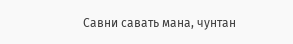Савни савать мана, чунтан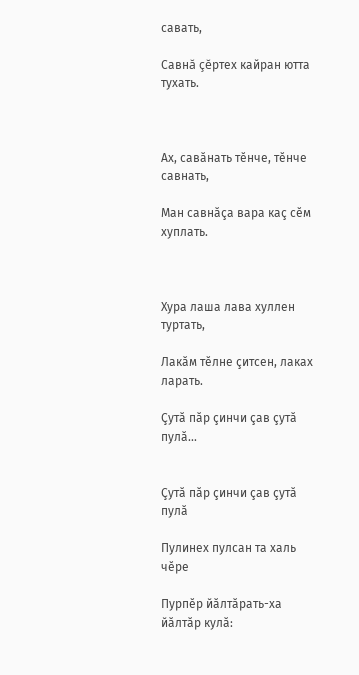савать,

Савнă çĕртех кайран ютта тухать.



Ах, савăнать тĕнче, тĕнче савнать,

Ман савнăçа вара каç сĕм хуплать.



Хура лаша лава хуллен туртать,

Лакăм тĕлне çитсен, лаках ларать.

Çутă пăр çинчи çав çутă пулă...


Çутă пăр çинчи çав çутă пулă

Пулинех пулсан та халь чĕре

Пурпĕр йăлтăрать-ха йăлтăр кулă: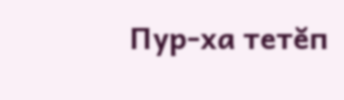Пур-ха тетĕп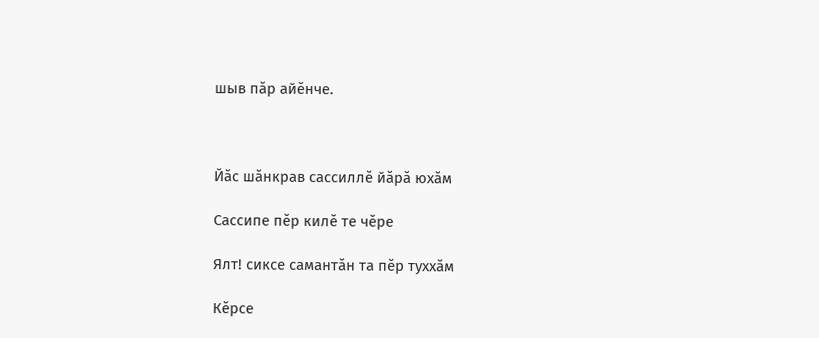шыв пăр айĕнче.



Йăс шăнкрав сассиллĕ йăрă юхăм

Сассипе пĕр килĕ те чĕре

Ялт! сиксе самантăн та пĕр туххăм

Кĕрсе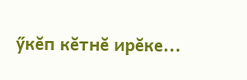ӳкĕп кĕтнĕ ирĕке...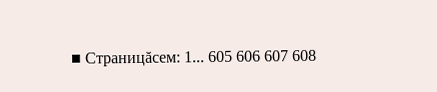■ Страницăсем: 1... 605 606 607 608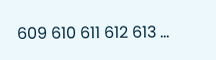609 610 611 612 613 ...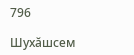796

Шухăшсем